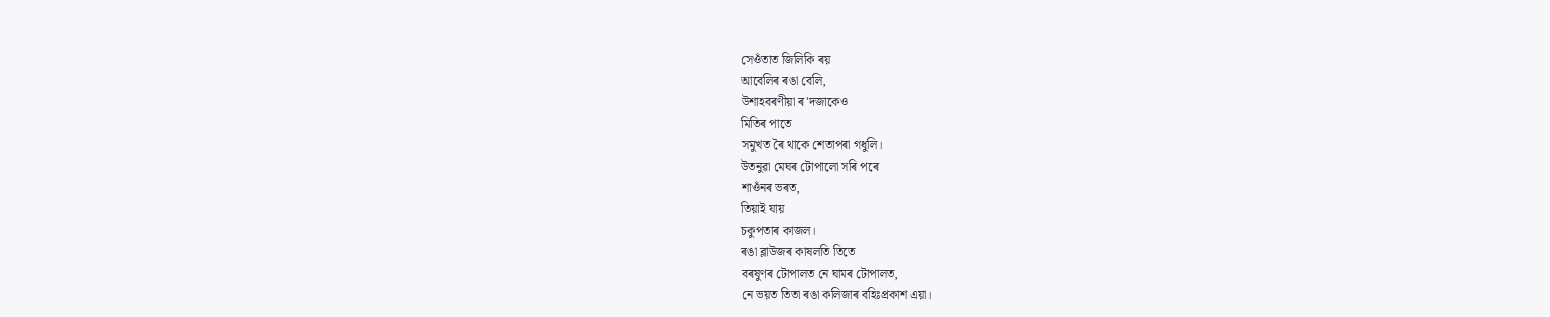সেওঁতাত জিলিকি ৰয়
আবেলিৰ ৰঙা বেলি,
উশাহবৰণীয়া ৰ'দজাকেও
মিতিৰ পাতে
সমুখত ৰৈ থাকে শেতাপৰা গধুলি।
উতনুৱা মেঘৰ টোপালো সৰি পৰে
শাওঁনৰ ভৰত,
তিয়াই যায়
চকুপতাৰ কাজল।
ৰঙা ব্লাউজৰ কাষলতি তিতে
বৰষুণৰ টোপালত নে ঘামৰ টোপালত,
নে ভয়ত তিতা ৰঙা কলিজাৰ বহিঃপ্ৰকাশ এয়া।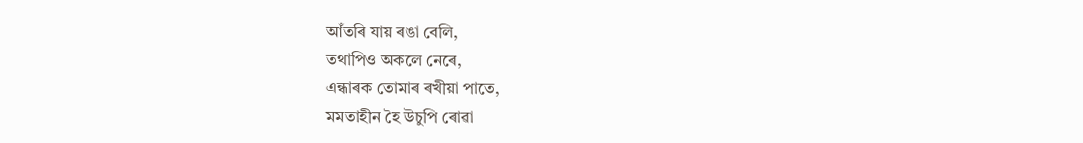আঁতৰি যায় ৰঙা বেলি,
তথাপিও অকলে নেৰে,
এন্ধাৰক তোমাৰ ৰখীয়া পাতে,
মমতাহীন হৈ উচুপি ৰোৱা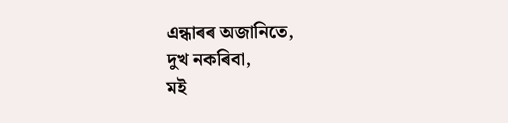এন্ধাৰৰ অজানিতে,
দুখ নকৰিবা,
মই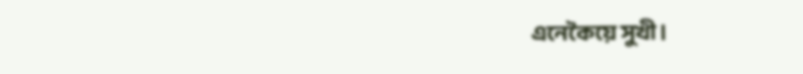এনেকৈয়ে সুখী।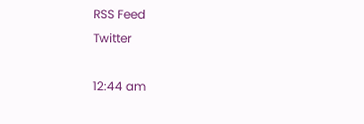RSS Feed
Twitter

12:44 am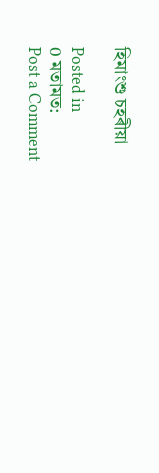হিমাংশু চহৰীয়া

Posted in
0 মতামত:
Post a Comment